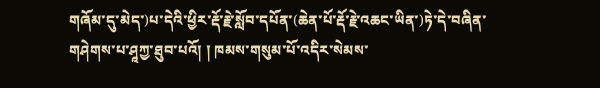གཞོམ་དུ་མེད་)པ་དེའི་ཕྱིར་རྡོ་རྗེ་སློབ་དཔོན་(ཆེན་པོ་རྡོ་རྗེ་འཆང་ཡིན་)ཏེ་དེ་བཞིན་གཤེགས་པ་ཤཱཀྱ་ཐུབ་པའོ། ། ཁམས་གསུམ་པོ་འདིར་སེམས་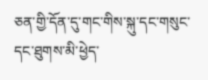ཅན་གྱི་དོན་དུ་གང་གིས་སྐུ་དང་གསུང་དང་ཐུགས་མི་ཕྱེད་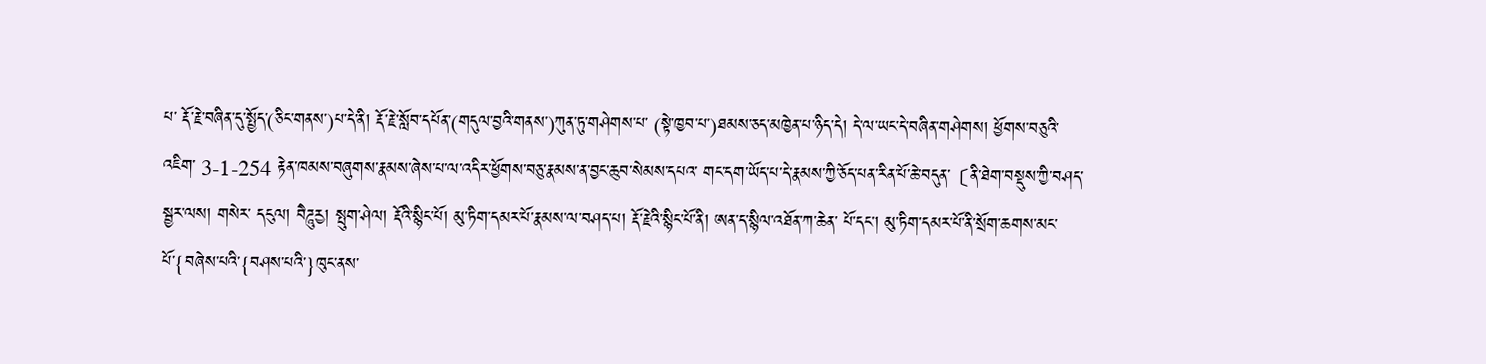པ་ རྡོ་རྗེ་བཞིན་དུ་སྤྱོད་(ཅིང་གནས་)པ་དེ་ནི། རྡོ་རྗེ་སློབ་དཔོན་(གདུལ་བྱའི་གནས་)ཀུན་ཏུ་གཤེགས་པ་ (སྟེ་ཁྱབ་པ་)ཐམས་ཅད་མཁྱེན་པ་ཉིད་དེ། དེ་ལ་ཡང་དེ་བཞིན་གཤེགས། ཕྱོགས་བཅུའི་འཇིག་ 3-1-254 རྟེན་ཁམས་བཞུགས་རྣམས་ཞེས་པ་ལ་འདིར་ཕྱོགས་བཅུ་རྣམས་ན་བྱང་ཆུབ་སེམས་དཔའ་ གང་དག་ཡོད་པ་དེ་རྣམས་ཀྱི་ཅོད་པན་རིན་པོ་ཆེ་བདུན་〔ནི་ཐེག་བསྡུས་ཀྱི་བཤད་སྦྱར་ལས། གསེར་ དངུལ། བཻཌཱུརྱ། སྤུག་ཤེལ། རྡོའི་སྙིང་པོ། མུ་ཏིག་དམར་པོ་རྣམས་ལ་བཤད་པ། རྡོ་རྗེའི་སྙིང་པོ་ནི། ཨན་ད་སྙིལ་འཐོན་ཀ་ཆེན་ པོ་དང་། མུ་ཏིག་དམར་པོ་ནི་སྲོག་ཆགས་མང་པོ་{བཞེས་པའི་{བཤས་པའི་}ཁུང་ནས་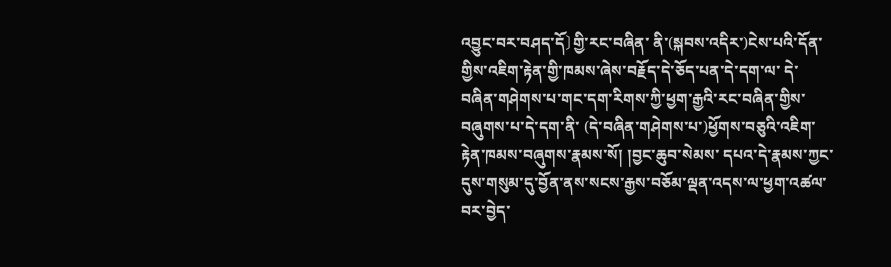འབྱུང་བར་བཤད་དོ〕གྱི་རང་བཞིན་ ནི་(སྐབས་འདིར་)ངེས་པའི་དོན་གྱིས་འཇིག་རྟེན་གྱི་ཁམས་ཞེས་བརྗོད་དེ་ཅོད་པན་དེ་དག་ལ་ དེ་བཞིན་གཤེགས་པ་གང་དག་རིགས་ཀྱི་ཕྱག་རྒྱའི་རང་བཞིན་གྱིས་བཞུགས་པ་དེ་དག་ནི་ (དེ་བཞིན་གཤེགས་པ་)ཕྱོགས་བཅུའི་འཇིག་རྟེན་ཁམས་བཞུགས་རྣམས་སོ། །བྱང་ཆུབ་སེམས་ དཔའ་དེ་རྣམས་ཀྱང་དུས་གསུམ་དུ་བྱོན་ནས་སངས་རྒྱས་བཅོམ་ལྡན་འདས་ལ་ཕྱག་འཚལ་ བར་བྱེད་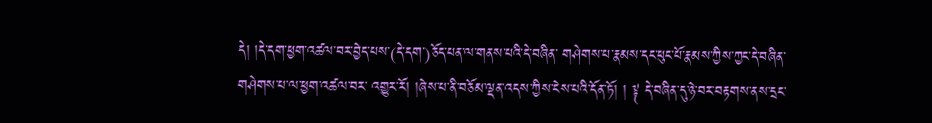དེ། །དེ་དག་ཕྱག་འཚལ་བར་བྱེད་པས་(དེ་དག་)ཅོད་པན་ལ་གནས་པའི་དེ་བཞིན་ གཤེགས་པ་རྣམས་དང་ཕུང་པོ་རྣམས་ཀྱིས་ཀྱང་དེ་བཞིན་གཤེགས་པ་ལ་ཕྱག་འཚལ་བར་ འགྱུར་རོ། །ཞེས་པ་ནི་བཅོམ་ལྡན་འདས་ཀྱིས་ངེས་པའི་དོན་ཏོ། ། ༈ དེ་བཞིན་དུ་ཉེ་བར་བརྟགས་ནས་དྲང་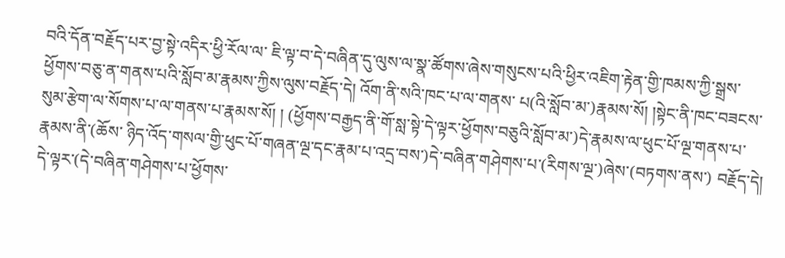བའི་དོན་བརྗོད་པར་བྱ་སྟེ་འདིར་ཕྱི་རོལ་ལ་ ཇི་ལྟ་བ་དེ་བཞིན་དུ་ལུས་ལ་སྣ་ཚོགས་ཞེས་གསུངས་པའི་ཕྱིར་འཇིག་རྟེན་གྱི་ཁམས་ཀྱི་སྒྲས་ ཕྱོགས་བཅུ་ན་གནས་པའི་སློབ་མ་རྣམས་ཀྱིས་ལུས་བརྗོད་དེ། འོག་ནི་སའི་ཁང་པ་ལ་གནས་ པ(འི་སློབ་མ་)རྣམས་སོ། །སྟེང་ནི་ཁང་བཟངས་སུམ་རྩེག་ལ་སོགས་པ་ལ་གནས་པ་རྣམས་སོ། ། (ཕྱོགས་བརྒྱད་ནི་གོ་སླ་སྟེ་དེ་ལྟར་ཕྱོགས་བཅུའི་སློབ་མ་)དེ་རྣམས་ལ་ཕུང་པོ་ལྔ་གནས་པ་རྣམས་ནི་(ཆོས་ ཉིད་འོད་གསལ་གྱི་ཕུང་པོ་གཞན་ལྔ་དང་རྣམ་པ་འདྲ་བས་)དེ་བཞིན་གཤེགས་པ་(རིགས་ལྔ་)ཞེས་(བཏགས་ནས་) བརྗོད་དེ། དེ་ལྟར་(དེ་བཞིན་གཤེགས་པ་ཕྱོགས་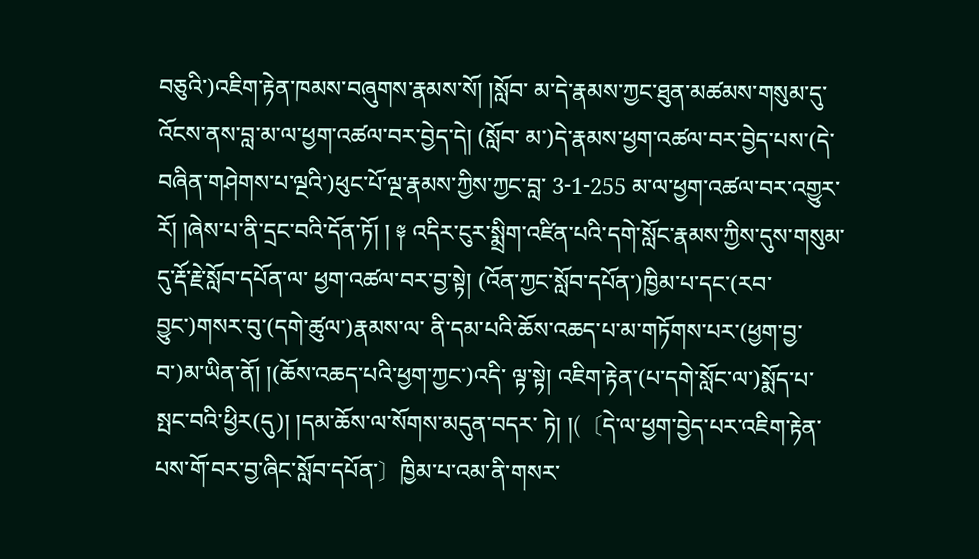བཅུའི་)འཇིག་རྟེན་ཁམས་བཞུགས་རྣམས་སོ། །སློབ་ མ་དེ་རྣམས་ཀྱང་ཐུན་མཚམས་གསུམ་དུ་འོངས་ནས་བླ་མ་ལ་ཕྱག་འཚལ་བར་བྱེད་དེ། (སློབ་ མ་)དེ་རྣམས་ཕྱག་འཚལ་བར་བྱེད་པས་(དེ་བཞིན་གཤེགས་པ་ལྔའི་)ཕུང་པོ་ལྔ་རྣམས་ཀྱིས་ཀྱང་བླ་ 3-1-255 མ་ལ་ཕྱག་འཚལ་བར་འགྱུར་རོ། །ཞེས་པ་ནི་དྲང་བའི་དོན་ཏོ། ། ༈ འདིར་ངུར་སྨྲིག་འཛིན་པའི་དགེ་སློང་རྣམས་ཀྱིས་དུས་གསུམ་དུ་རྡོ་རྗེ་སློབ་དཔོན་ལ་ ཕྱག་འཚལ་བར་བྱ་སྟེ། (འོན་ཀྱང་སློབ་དཔོན་)ཁྱིམ་པ་དང་(རབ་བྱུང་)གསར་བུ་(དགེ་ཚུལ་)རྣམས་ལ་ ནི་དམ་པའི་ཆོས་འཆད་པ་མ་གཏོགས་པར་(ཕྱག་བྱ་བ་)མ་ཡིན་ནོ། །(ཆོས་འཆད་པའི་ཕྱག་ཀྱང་)འདི་ ལྟ་སྟེ། འཇིག་རྟེན་(པ་དགེ་སློང་ལ་)སྨོད་པ་སྤང་བའི་ཕྱིར(དུ)། །དམ་ཆོས་ལ་སོགས་མདུན་བདར་ ཏེ། །(〔དེ་ལ་ཕྱག་བྱེད་པར་འཇིག་རྟེན་པས་གོ་བར་བྱ་ཞིང་སློབ་དཔོན་〕ཁྱིམ་པ་འམ་ནི་གསར་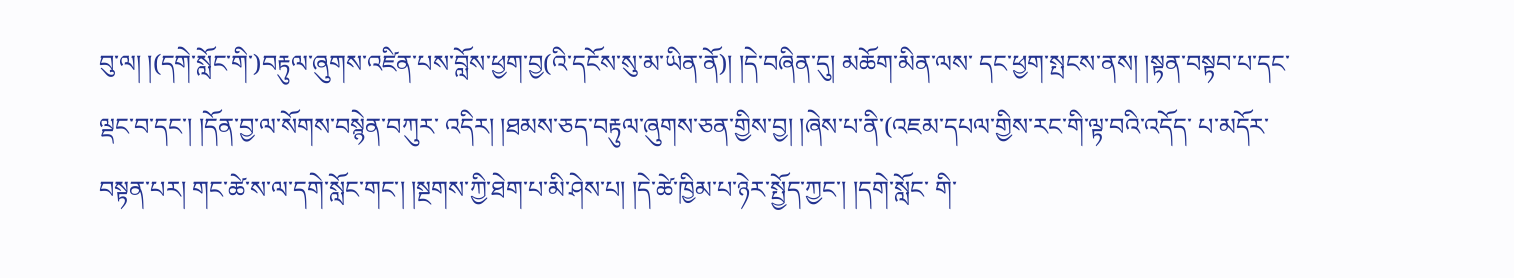བུ་ལ། །(དགེ་སློང་གི་)བརྟུལ་ཞུགས་འཛིན་པས་བློས་ཕྱག་བྱ(འི་དངོས་སུ་མ་ཡིན་ནོ)། །དེ་བཞིན་དུ། མཆོག་མིན་ལས་ དང་ཕྱག་སྤངས་ནས། །སྟན་བསྟབ་པ་དང་ལྡང་བ་དང་། །དོན་བྱ་ལ་སོགས་བསྙེན་བཀུར་ འདིར། །ཐམས་ཅད་བརྟུལ་ཞུགས་ཅན་གྱིས་བྱ། །ཞེས་པ་ནི་(འཇམ་དཔལ་གྱིས་རང་གི་ལྟ་བའི་འདོད་ པ་མདོར་བསྟན་པར། གང་ཚེ་ས་ལ་དགེ་སློང་གང་། །སྔགས་ཀྱི་ཐེག་པ་མི་ཤེས་པ། །དེ་ཚེ་ཁྱིམ་པ་ཉེར་སྤྱོད་ཀྱང་། །དགེ་སློང་ གི་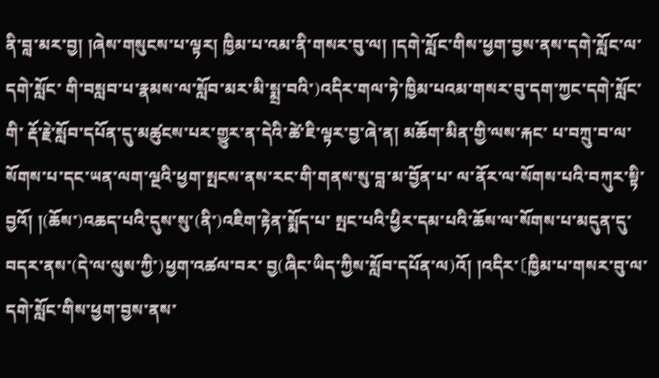ནི་བླ་མར་བྱ། །ཞེས་གསུངས་པ་ལྟར། ཁྱིམ་པ་འམ་ནི་གསར་བུ་ལ། །དགེ་སློང་གིས་ཕྱག་བྱས་ནས་དགེ་སློང་ལ་དགེ་སློང་ གི་བསླབ་པ་རྣམས་ལ་སློབ་མར་མི་སྨྲ་བའི་)འདིར་གལ་ཏེ་ཁྱིམ་པའམ་གསར་བུ་དག་ཀྱང་དགེ་སློང་གི་ རྡོ་རྗེ་སློབ་དཔོན་དུ་མཚུངས་པར་གྱུར་ན་དེའི་ཚེ་ཇི་ལྟར་བྱ་ཞེ་ན། མཆོག་མིན་གྱི་ལས་རྐང་ པ་བཀྲུ་བ་ལ་སོགས་པ་དང་ཡན་ལག་ལྔའི་ཕྱག་སྤངས་ནས་རང་གི་གནས་སུ་བླ་མ་བྱོན་པ་ ལ་ནོར་ལ་སོགས་པའི་བཀུར་སྟི་བྱའོ། །(ཆོས་)འཆད་པའི་དུས་སུ་(ནི་)འཇིག་རྟེན་སྨོད་པ་ སྤང་པའི་ཕྱིར་དམ་པའི་ཆོས་ལ་སོགས་པ་མདུན་དུ་བདར་ནས་(དེ་ལ་ལུས་ཀྱི་)ཕྱག་འཚལ་བར་ བྱ(ཞིང་ཡིད་ཀྱིས་སློབ་དཔོན་ལ)འོ། །འདིར་〔ཁྱིམ་པ་གསར་བུ་ལ་དགེ་སློང་གིས་ཕྱག་བྱས་ནས་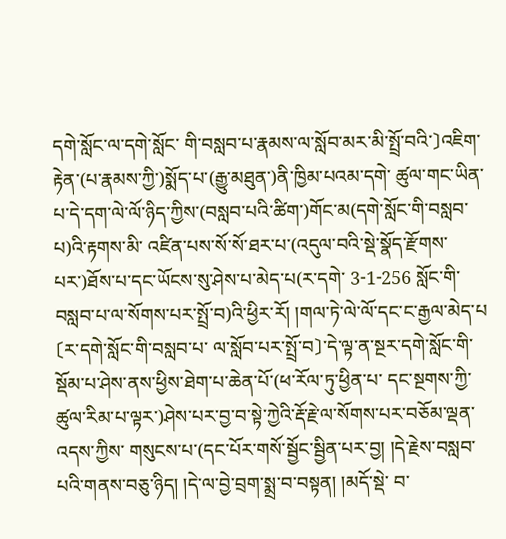དགེ་སློང་ལ་དགེ་སློང་ གི་བསླབ་པ་རྣམས་ལ་སློབ་མར་མི་སྤྲོ་བའི་〕འཇིག་རྟེན་(པ་རྣམས་ཀྱི་)སྨོད་པ་(རྒྱུ་མཐུན་)ནི་ཁྱིམ་པའམ་དགེ་ ཚུལ་གང་ཡིན་པ་དེ་དག་ལེ་ལོ་ཉིད་ཀྱིས་(བསླབ་པའི་ཚིག་)གོང་མ(དགེ་སློང་གི་བསླབ་པ)འི་རྟགས་མི་ འཛིན་པས་སོ་སོ་ཐར་པ་(འདུལ་བའི་སྡེ་སྣོད་རྫོགས་པར་)ཐོས་པ་དང་ཡོངས་སུ་ཤེས་པ་མེད་པ(ར་དགེ་ 3-1-256 སློང་གི་བསླབ་པ་ལ་སོགས་པར་སྤྲོ་བ)འི་ཕྱིར་རོ། །གལ་ཏེ་ལེ་ལོ་དང་ང་རྒྱལ་མེད་པ〔ར་དགེ་སློང་གི་བསླབ་པ་ ལ་སློབ་པར་སྤྲོ་བ〕་དེ་ལྟ་ན་སྔར་དགེ་སློང་གི་སྡོམ་པ་ཤེས་ནས་ཕྱིས་ཐེག་པ་ཆེན་པོ་(ཕ་རོལ་ཏུ་ཕྱིན་པ་ དང་སྔགས་ཀྱི་ཚུལ་རིམ་པ་ལྟར་)ཤེས་པར་བྱ་བ་སྟེ་ཀྱེའི་རྡོ་རྗེ་ལ་སོགས་པར་བཅོམ་ལྡན་འདས་ཀྱིས་ གསུངས་པ་(དང་པོར་གསོ་སྦྱོང་སྦྱིན་པར་བྱ། །དེ་རྗེས་བསླབ་པའི་གནས་བཅུ་ཉིད། །དེ་ལ་བྱེ་བྲག་སྨྲ་བ་བསྟན། །མདོ་སྡེ་ བ་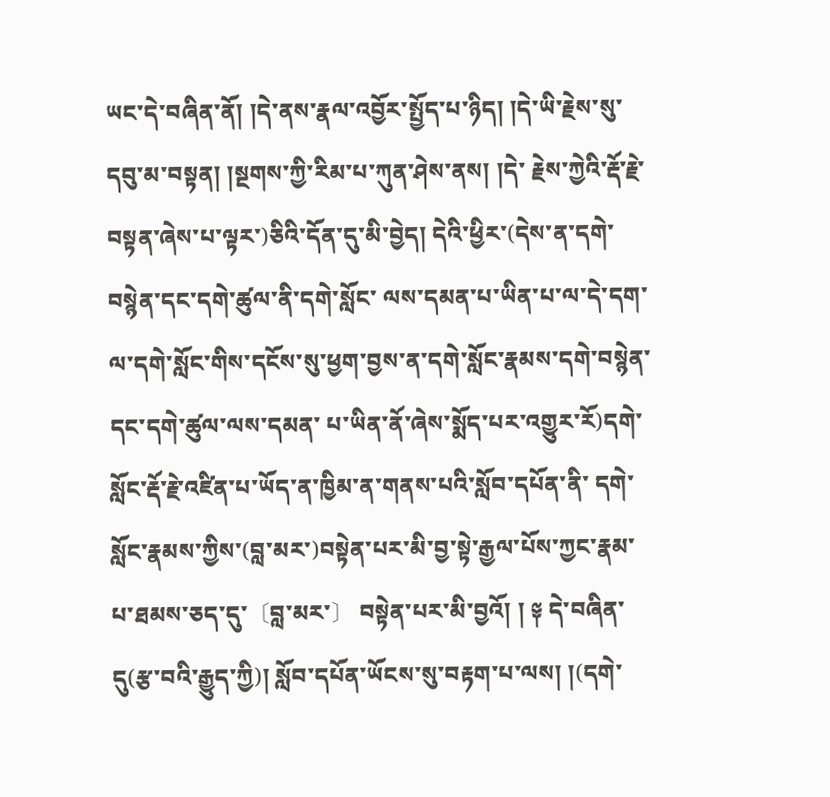ཡང་དེ་བཞིན་ནོ། །དེ་ནས་རྣལ་འབྱོར་སྤྱོད་པ་ཉིད། །དེ་ཡི་རྗེས་སུ་དབུ་མ་བསྟན། །སྔགས་ཀྱི་རིམ་པ་ཀུན་ཤེས་ནས། །དེ་ རྗེས་ཀྱེའི་རྡོ་རྗེ་བསྟན་ཞེས་པ་ལྟར་)ཅིའི་དོན་དུ་མི་བྱེད། དེའི་ཕྱིར་(དེས་ན་དགེ་བསྙེན་དང་དགེ་ཚུལ་ནི་དགེ་སློང་ ལས་དམན་པ་ཡིན་པ་ལ་དེ་དག་ལ་དགེ་སློང་གིས་དངོས་སུ་ཕྱག་བྱས་ན་དགེ་སློང་རྣམས་དགེ་བསྙེན་དང་དགེ་ཚུལ་ལས་དམན་ པ་ཡིན་ནོ་ཞེས་སྨོད་པར་འགྱུར་རོ)དགེ་སློང་རྡོ་རྗེ་འཛིན་པ་ཡོད་ན་ཁྱིམ་ན་གནས་པའི་སློབ་དཔོན་ནི་ དགེ་སློང་རྣམས་ཀྱིས་(བླ་མར་)བསྟེན་པར་མི་བྱ་སྟེ་རྒྱལ་པོས་ཀྱང་རྣམ་པ་ཐམས་ཅད་དུ་〔བླ་མར་〕 བསྟེན་པར་མི་བྱའོ། ། ༈ དེ་བཞིན་དུ(རྩ་བའི་རྒྱུད་ཀྱི)། སློབ་དཔོན་ཡོངས་སུ་བརྟག་པ་ལས། །(དགེ་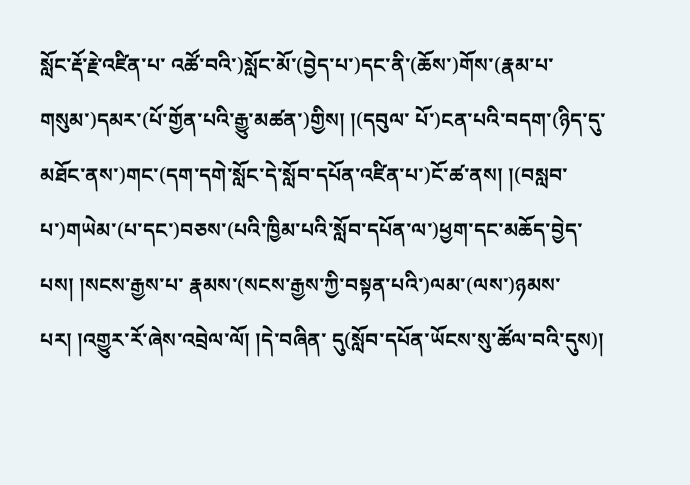སློང་རྡོ་རྗེ་འཛིན་པ་ འཚོ་བའི་)སློང་མོ་(བྱེད་པ་)དང་ནི་(ཆོས་)གོས་(རྣམ་པ་གསུམ་)དམར་(པོ་གྱོན་པའི་རྒྱུ་མཚན་)གྱིས། །(དབུལ་ པོ་)ངན་པའི་བདག་(ཉིད་དུ་མཐོང་ནས་)གང་(དག་དགེ་སློང་དེ་སློབ་དཔོན་འཛིན་པ་)ངོ་ཚ་ནས། །(བསླབ་པ་)གཡེམ་(པ་དང་)བཅས་(པའི་ཁྱིམ་པའི་སློབ་དཔོན་ལ་)ཕྱག་དང་མཆོད་བྱེད་པས། །སངས་རྒྱས་པ་ རྣམས་(སངས་རྒྱས་ཀྱི་བསྟན་པའི་)ལམ་(ལས་)ཉམས་པར། །འགྱུར་རོ་ཞེས་འབྲེལ་ལོ། །དེ་བཞིན་ དུ(སློབ་དཔོན་ཡོངས་སུ་ཚོལ་བའི་དུས)།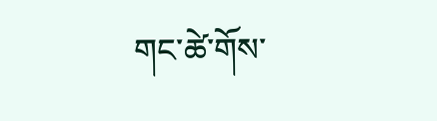གང་ཚེ་གོས་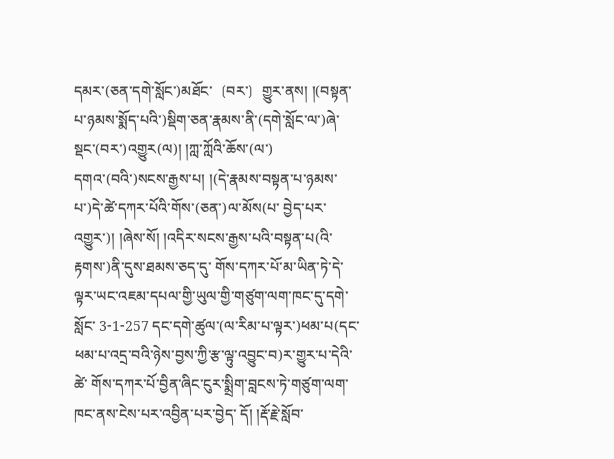དམར་(ཅན་དགེ་སློང་)མཐོང་〔བར་〕གྱུར་ནས། །(བསྟན་ པ་ཉམས་སྨོད་པའི་)སྡིག་ཅན་རྣམས་ནི་(དགེ་སློང་ལ་)ཞེ་སྡང་(བར་)འགྱུར(ལ)། །ཀླ་ཀློའི་ཆོས་(ལ་) དགའ་(བའི་)སངས་རྒྱས་པ། །(དེ་རྣམས་བསྟན་པ་ཉམས་པ་)དེ་ཚེ་དཀར་པོའི་གོས་(ཅན་)ལ་མོས(པ་ བྱེད་པར་འགྱུར་)། །ཞེས་སོ། །འདིར་སངས་རྒྱས་པའི་བསྟན་པ(འི་རྟགས་)ནི་དུས་ཐམས་ཅད་དུ་ གོས་དཀར་པོ་མ་ཡིན་ཏེ་དེ་ལྟར་ཡང་འཇམ་དཔལ་གྱི་ཡུལ་གྱི་གཙུག་ལག་ཁང་དུ་དགེ་སློང་ 3-1-257 དང་དགེ་ཚུལ་(ལ་རིམ་པ་ལྟར་)ཕམ་པ(དང་ཕམ་པ་འདྲ་བའི་ཉེས་བྱས་ཀྱི་རྩ་ལྟུ་འབྱུང་བ)ར་གྱུར་པ་དེའི་ཚེ་ གོས་དཀར་པོ་བྱིན་ཞིང་ངུར་སྨྲིག་བླངས་ཏེ་གཙུག་ལག་ཁང་ནས་ངེས་པར་འབྱིན་པར་བྱེད་ དོ། །རྡོ་རྗེ་སློབ་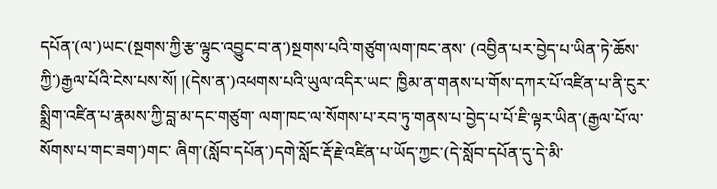དཔོན་(ལ་)ཡང་(སྔགས་ཀྱི་རྩ་ལྟུང་འབྱུང་བ་ན་)སྔགས་པའི་གཙུག་ལག་ཁང་ནས་ (འབྱིན་པར་བྱེད་པ་ཡིན་ཏེ་ཆོས་ཀྱི་)རྒྱལ་པོའི་ངེས་པས་སོ། །(དེས་ན་)འཕགས་པའི་ཡུལ་འདིར་ཡང་ ཁྱིམ་ན་གནས་པ་གོས་དཀར་པོ་འཛིན་པ་ནི་ངུར་སྨྲིག་འཛིན་པ་རྣམས་ཀྱི་བླ་མ་དང་གཙུག་ ལག་ཁང་ལ་སོགས་པ་རབ་ཏུ་གནས་པ་བྱེད་པ་པོ་ཇི་ལྟར་ཡིན་(རྒྱལ་པོ་ལ་སོགས་པ་གང་ཟག་)གང་ ཞིག་(སློབ་དཔོན་)དགེ་སློང་རྡོ་རྗེ་འཛིན་པ་ཡོད་ཀྱང་(དེ་སློབ་དཔོན་དུ་དེ་མི་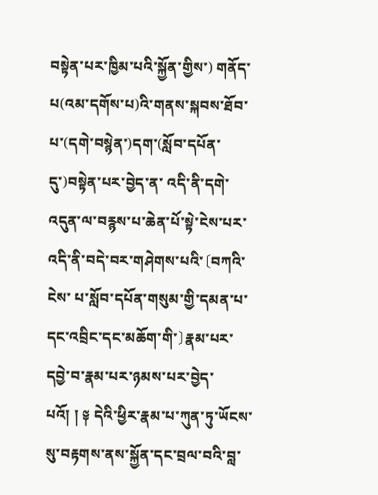བསྟེན་པར་ཁྱིམ་པའི་སྐྱོན་གྱིས་) གནོད་པ(འམ་དགོས་པ)འི་གནས་སྐབས་ཐོབ་པ་(དགེ་བསྙེན་)དག་(སློབ་དཔོན་དུ་)བསྟེན་པར་བྱེད་ན་ འདི་ནི་དགེ་འདུན་ལ་བརྙས་པ་ཆེན་པོ་སྟེ་ངེས་པར་འདི་ནི་བདེ་བར་གཤེགས་པའི་〔བཀའི་ངེས་ པ་སློབ་དཔོན་གསུམ་གྱི་དམན་པ་དང་འབྲིང་དང་མཆོག་གི་〕རྣམ་པར་དབྱེ་བ་རྣམ་པར་ཉམས་པར་བྱེད་པའོ། ། ༈ དེའི་ཕྱིར་རྣམ་པ་ཀུན་ཏུ་ཡོངས་སུ་བརྟགས་ནས་སྐྱོན་དང་བྲལ་བའི་བླ་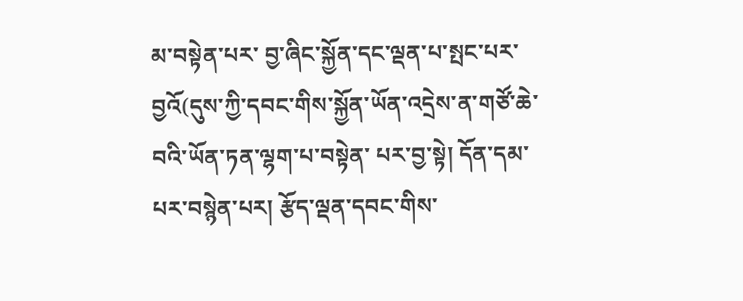མ་བསྟེན་པར་ བྱ་ཞིང་སྐྱོན་དང་ལྡན་པ་སྤང་པར་བྱའོ(དུས་ཀྱི་དབང་གིས་སྐྱོན་ཡོན་འདྲེས་ན་གཙོ་ཆེ་བའི་ཡོན་ཏན་ལྷག་པ་བསྟེན་ པར་བྱ་སྟེ། དོན་དམ་པར་བསྙེན་པར། རྩོད་ལྡན་དབང་གིས་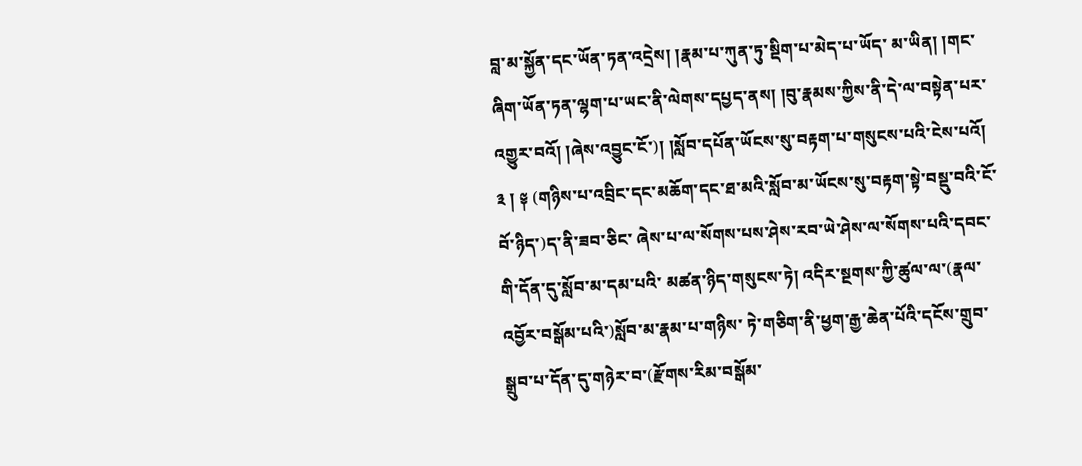བླ་མ་སྐྱོན་དང་ཡོན་ཏན་འདྲེས། །རྣམ་པ་ཀུན་ཏུ་སྡིག་པ་མེད་པ་ཡོད་ མ་ཡིན། །གང་ཞིག་ཡོན་ཏན་ལྷག་པ་ཡང་ནི་ལེགས་དཔྱད་ནས། །བུ་རྣམས་ཀྱིས་ནི་དེ་ལ་བསྟེན་པར་འགྱུར་བའོ། །ཞེས་འབྱུང་ངོ་)། །སློབ་དཔོན་ཡོངས་སུ་བརྟག་པ་གསུངས་པའི་ངེས་པའོ། ༣ ། ༈ (གཉིས་པ་འབྲིང་དང་མཆོག་དང་ཐ་མའི་སློབ་མ་ཡོངས་སུ་བརྟག་སྟེ་བསྡུ་བའི་ངོ་བོ་ཉིད་)ད་ནི་ཟབ་ཅིང་ ཞེས་པ་ལ་སོགས་པས་ཤེས་རབ་ཡེ་ཤེས་ལ་སོགས་པའི་དབང་གི་དོན་དུ་སློབ་མ་དམ་པའི་ མཚན་ཉིད་གསུངས་ཏེ། འདིར་སྔགས་ཀྱི་ཚུལ་ལ་(རྣལ་འབྱོར་བསྒོམ་པའི་)སློབ་མ་རྣམ་པ་གཉིས་ ཏེ་གཅིག་ནི་ཕྱག་རྒྱ་ཆེན་པོའི་དངོས་གྲུབ་སྒྲུབ་པ་དོན་དུ་གཉེར་བ་(རྫོགས་རིམ་བསྒོམ་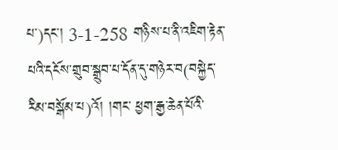པ་)དང་། 3-1-258 གཉིས་པ་ནི་འཇིག་རྟེན་པའི་དངོས་གྲུབ་སྒྲུབ་པ་དོན་དུ་གཉེར་བ(བསྐྱེད་རིམ་བསྒོམ་པ)འོ། །གང་ ཕྱག་རྒྱ་ཆེན་པོའི་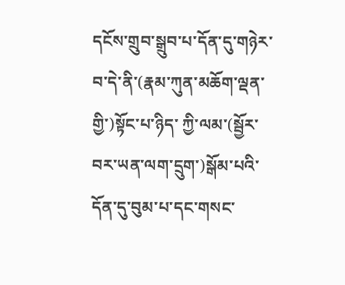དངོས་གྲུབ་སྒྲུབ་པ་དོན་དུ་གཉེར་བ་དེ་ནི་(རྣམ་ཀུན་མཆོག་ལྡན་གྱི་)སྟོང་པ་ཉིད་ ཀྱི་ལམ་(སྦྱོར་བར་ཡན་ལག་དྲུག་)སྒོམ་པའི་དོན་དུ་བུམ་པ་དང་གསང་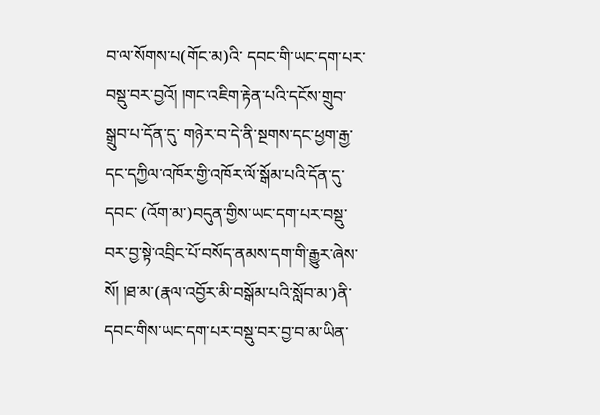བ་ལ་སོགས་པ(གོང་མ)འི་ དབང་གི་ཡང་དག་པར་བསྡུ་བར་བྱའོ། །གང་འཇིག་རྟེན་པའི་དངོས་གྲུབ་སྒྲུབ་པ་དོན་དུ་ གཉེར་བ་དེ་ནི་སྔགས་དང་ཕྱག་རྒྱ་དང་དཀྱིལ་འཁོར་གྱི་འཁོར་ལོ་སྒོམ་པའི་དོན་དུ་དབང་ (འོག་མ་)བདུན་གྱིས་ཡང་དག་པར་བསྡུ་བར་བྱ་སྟེ་འབྲིང་པོ་བསོད་ནམས་དག་གི་རྒྱུར་ཞེས་ སོ། །ཐ་མ་(རྣལ་འབྱོར་མི་བསྒོམ་པའི་སློབ་མ་)ནི་དབང་གིས་ཡང་དག་པར་བསྡུ་བར་བྱ་བ་མ་ཡིན་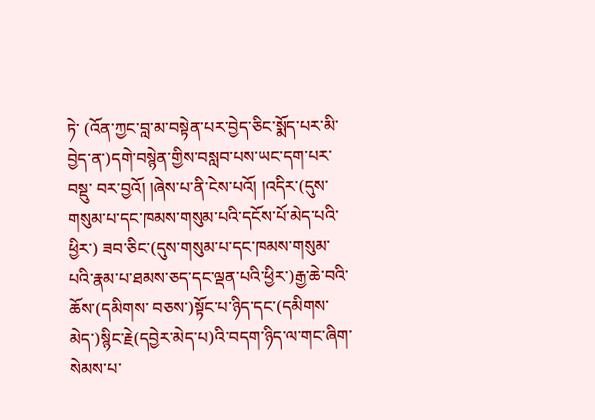ཏེ་ (འོན་ཀྱང་བླ་མ་བསྟེན་པར་བྱེད་ཅིང་སྨོད་པར་མི་བྱེད་ན་)དགེ་བསྙེན་གྱིས་བསླབ་པས་ཡང་དག་པར་བསྡུ་ བར་བྱའོ། །ཞེས་པ་ནི་ངེས་པའོ། །འདིར་(དུས་གསུམ་པ་དང་ཁམས་གསུམ་པའི་དངོས་པོ་མེད་པའི་ཕྱིར་) ཟབ་ཅིང་(དུས་གསུམ་པ་དང་ཁམས་གསུམ་པའི་རྣམ་པ་ཐམས་ཅད་དང་ལྡན་པའི་ཕྱིར་)རྒྱ་ཆེ་བའི་ཆོས་(དམིགས་ བཅས་)སྟོང་པ་ཉིད་དང་(དམིགས་མེད་)སྙིང་རྗེ(དབྱེར་མེད་པ)འི་བདག་ཉིད་ལ་གང་ཞིག་སེམས་པ་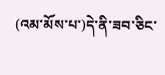(འམ་མོས་པ་)དེ་ནི་ཟབ་ཅིང་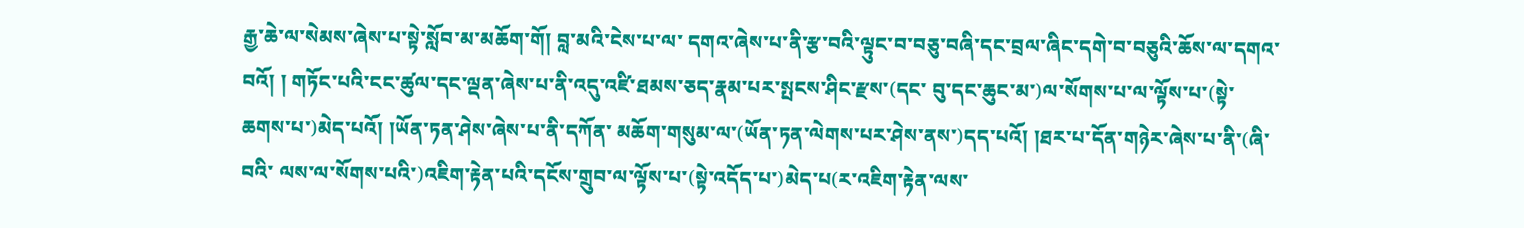རྒྱ་ཆེ་ལ་སེམས་ཞེས་པ་སྟེ་སློབ་མ་མཆོག་གོ། བླ་མའི་ངེས་པ་ལ་ དགའ་ཞེས་པ་ནི་རྩ་བའི་ལྟུང་བ་བཅུ་བཞི་དང་བྲལ་ཞིང་དགེ་བ་བཅུའི་ཆོས་ལ་དགའ་བའོ། ། གཏོང་པའི་ངང་ཚུལ་དང་ལྡན་ཞེས་པ་ནི་འདུ་འཛི་ཐམས་ཅད་རྣམ་པར་སྤངས་ཤིང་རྫས་(དང་ བུ་དང་ཆུང་མ་)ལ་སོགས་པ་ལ་ལྟོས་པ་(སྟེ་ཆགས་པ་)མེད་པའོ། །ཡོན་ཏན་ཤེས་ཞེས་པ་ནི་དཀོན་ མཆོག་གསུམ་ལ་(ཡོན་ཏན་ལེགས་པར་ཤེས་ནས་)དད་པའོ། །ཐར་པ་དོན་གཉེར་ཞེས་པ་ནི་(ཞི་བའི་ ལས་ལ་སོགས་པའི་)འཇིག་རྟེན་པའི་དངོས་གྲུབ་ལ་ལྟོས་པ་(སྟེ་འདོད་པ་)མེད་པ(ར་འཇིག་རྟེན་ལས་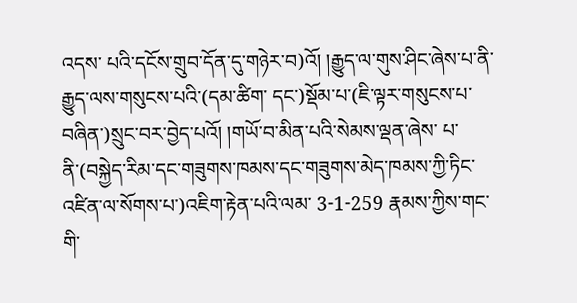འདས་ པའི་དངོས་གྲུབ་དོན་དུ་གཉེར་བ)འོ། །རྒྱུད་ལ་གུས་ཤིང་ཞེས་པ་ནི་རྒྱུད་ལས་གསུངས་པའི་(དམ་ཚིག་ དང་)སྡོམ་པ་(ཇི་ལྟར་གསུངས་པ་བཞིན་)སྲུང་བར་བྱེད་པའོ། །གཡོ་བ་མིན་པའི་སེམས་ལྡན་ཞེས་ པ་ནི་(བསྐྱེད་རིམ་དང་གཟུགས་ཁམས་དང་གཟུགས་མེད་ཁམས་ཀྱི་ཏིང་འཛིན་ལ་སོགས་པ་)འཇིག་རྟེན་པའི་ལམ་ 3-1-259 རྣམས་ཀྱིས་གང་གི་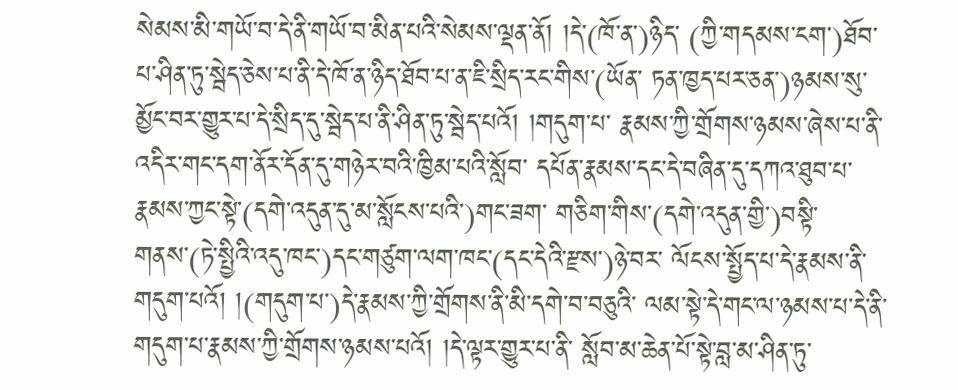སེམས་མི་གཡོ་བ་དེ་ནི་གཡོ་བ་མིན་པའི་སེམས་ལྡན་ནོ། །དེ་(ཁོ་ན་)ཉིད་ (ཀྱི་གདམས་ངག་)ཐོབ་པ་ཤིན་ཏུ་སྦེད་ཅེས་པ་ནི་དེ་ཁོ་ན་ཉིད་ཐོབ་པ་ན་ཇི་སྲིད་རང་གིས་(ཡོན་ ཏན་ཁྱད་པར་ཅན་)ཉམས་སུ་མྱོང་བར་གྱུར་པ་དེ་སྲིད་དུ་སྦེད་པ་ནི་ཤིན་ཏུ་སྦེད་པའོ། །གདུག་པ་ རྣམས་ཀྱི་གྲོགས་ཉམས་ཞེས་པ་ནི་འདིར་གང་དག་ནོར་དོན་དུ་གཉེར་བའི་ཁྱིམ་པའི་སློབ་ དཔོན་རྣམས་དང་དེ་བཞིན་དུ་དཀའ་ཐུབ་པ་རྣམས་ཀྱང་སྟེ་(དགེ་འདུན་དུ་མ་སློངས་པའི་)གང་ཟག་ གཅིག་གིས་(དགེ་འདུན་གྱི་)བསྟི་གནས་(ཏེ་སྤྱིའི་འདུ་ཁང་)དང་གཙུག་ལག་ཁང་(དང་དེའི་རྫས་)ཉེ་བར་ ལོངས་སྤྱོད་པ་དེ་རྣམས་ནི་གདུག་པའོ། །(གདུག་པ་)དེ་རྣམས་ཀྱི་གྲོགས་ནི་མི་དགེ་བ་བཅུའི་ ལམ་སྟེ་དེ་གང་ལ་ཉམས་པ་དེ་ནི་གདུག་པ་རྣམས་ཀྱི་གྲོགས་ཉམས་པའོ། །དེ་ལྟར་གྱུར་པ་ནི་ སློབ་མ་ཆེན་པོ་སྟེ་བླ་མ་ཤིན་ཏུ་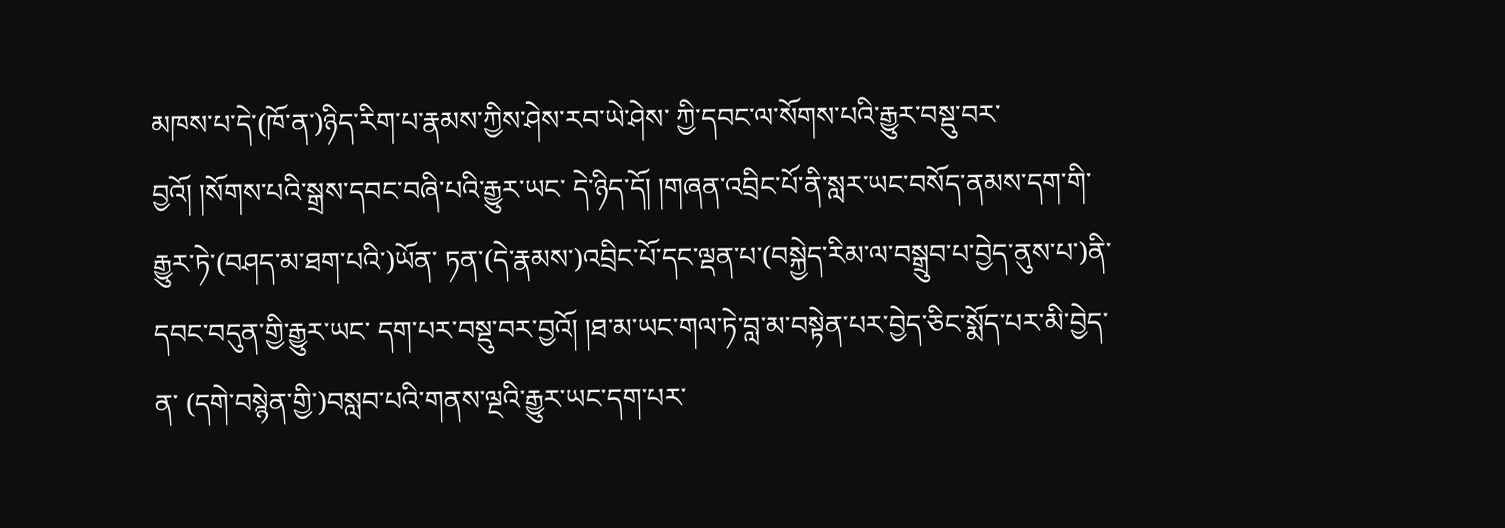མཁས་པ་དེ་(ཁོ་ན་)ཉིད་རིག་པ་རྣམས་ཀྱིས་ཤེས་རབ་ཡེ་ཤེས་ ཀྱི་དབང་ལ་སོགས་པའི་རྒྱུར་བསྡུ་བར་བྱའོ། །སོགས་པའི་སྒྲས་དབང་བཞི་པའི་རྒྱུར་ཡང་ དེ་ཉིད་དོ། །གཞན་འབྲིང་པོ་ནི་སླར་ཡང་བསོད་ནམས་དག་གི་རྒྱུར་ཏེ་(བཤད་མ་ཐག་པའི་)ཡོན་ ཏན་(དེ་རྣམས་)འབྲིང་པོ་དང་ལྡན་པ་(བསྐྱེད་རིམ་ལ་བསྒྲུབ་པ་བྱེད་ནུས་པ་)ནི་དབང་བདུན་གྱི་རྒྱུར་ཡང་ དག་པར་བསྡུ་བར་བྱའོ། །ཐ་མ་ཡང་གལ་ཏེ་བླ་མ་བསྟེན་པར་བྱེད་ཅིང་སྨོད་པར་མི་བྱེད་ན་ (དགེ་བསྙེན་གྱི་)བསླབ་པའི་གནས་ལྔའི་རྒྱུར་ཡང་དག་པར་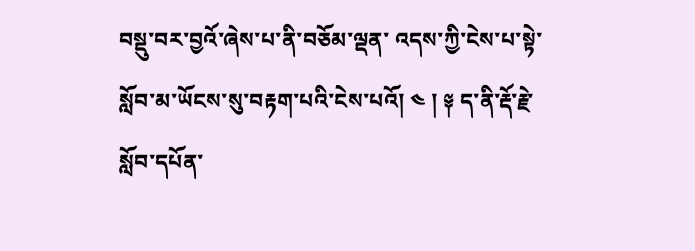བསྡུ་བར་བྱའོ་ཞེས་པ་ནི་བཅོམ་ལྡན་ འདས་ཀྱི་ངེས་པ་སྟེ་སློབ་མ་ཡོངས་སུ་བརྟག་པའི་ངེས་པའོ། ༤ ། ༈ ད་ནི་རྡོ་རྗེ་སློབ་དཔོན་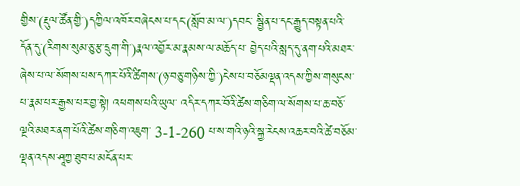གྱིས་(རྡུལ་ཚོན་གྱི་)དཀྱིལ་འཁོར་བཞེངས་པ་དང་(སློབ་མ་ལ་)དབང་ སྦྱིན་པ་དང་རྒྱུད་བསྟན་པའི་དོན་དུ་(རིགས་སུམ་ཅུ་རྩ་དྲུག་གི་)རྣལ་འབྱོར་མ་རྣམས་ལ་མཆོད་པ་ བྱེད་པའི་སླད་དུ་ནག་པའི་མཐར་ཞེས་པ་ལ་སོགས་པས་དཀར་པོའི་ཚིགས་(ཉ་བཅུ་གཉིས་ཀྱི་)ངེས་པ་བཅོམལྡན་འདས་ཀྱིས་གསུངས་པ་རྣམ་པར་རྒྱས་པར་བྱ་སྟེ། འཕགས་པའི་ཡུལ་ འདིར་དཀར་བོའི་ཚེས་གཅིག་ལ་སོགས་པ་ཆ་བཅོ་ལྔའི་མཐར་ནག་པོའི་ཚེས་གཅིག་འཇུག་ 3-1-260 པ་ས་གའི་ཉའི་སྐྱ་རེངས་འཆར་བའི་ཚེ་བཅོམ་ལྡན་འདས་ཤཱཀྱ་ཐུབ་པ་མངོན་པར་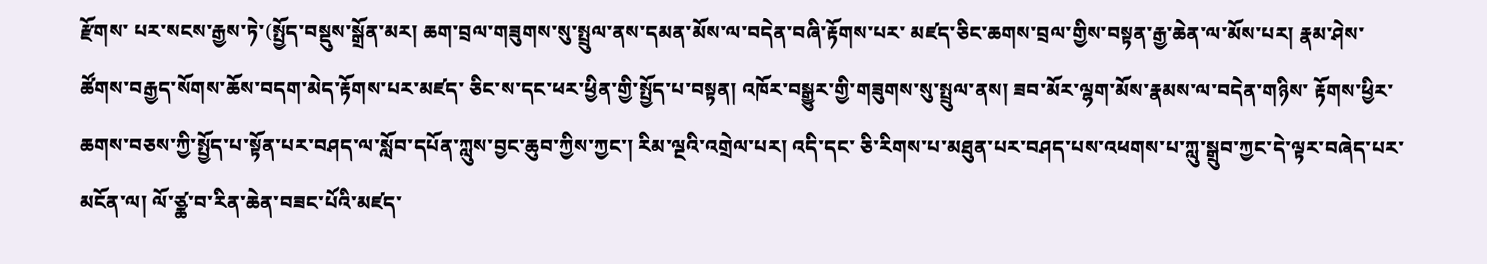རྫོགས་ པར་སངས་རྒྱས་ཏེ་(སྤྱོད་བསྡུས་སྒྲོན་མར། ཆག་བྲལ་གཟུགས་སུ་སྤྲུལ་ནས་དམན་མོས་ལ་བདེན་བཞི་རྟོགས་པར་ མཛད་ཅིང་ཆགས་བྲལ་གྱིས་བསྟན་རྒྱ་ཆེན་ལ་མོས་པར། རྣམ་ཤེས་ཚོགས་བརྒྱད་སོགས་ཆོས་བདག་མེད་རྟོགས་པར་མཛད་ ཅིང་ས་དང་ཕར་ཕྱིན་གྱི་སྤྱོད་པ་བསྟན། འཁོར་བསྒྱུར་གྱི་གཟུགས་སུ་སྤྲུལ་ནས། ཟབ་མོར་ལྷག་མོས་རྣམས་ལ་བདེན་གཉིས་ རྟོགས་ཕྱིར་ཆགས་བཅས་ཀྱི་སྤྱོད་པ་སྟོན་པར་བཤད་ལ་སློབ་དཔོན་ཀླུས་བྱང་ཆུབ་ཀྱིས་ཀྱང་། རིམ་ལྔའི་འགྲེལ་པར། འདི་དང་ ཅི་རིགས་པ་མཐུན་པར་བཤད་པས་འཕགས་པ་ཀླུ་སྒྲུབ་ཀྱང་དེ་ལྟར་བཞེད་པར་མངོན་ལ། ལོ་ཙྪ་བ་རིན་ཆེན་བཟང་པོའི་མཛད་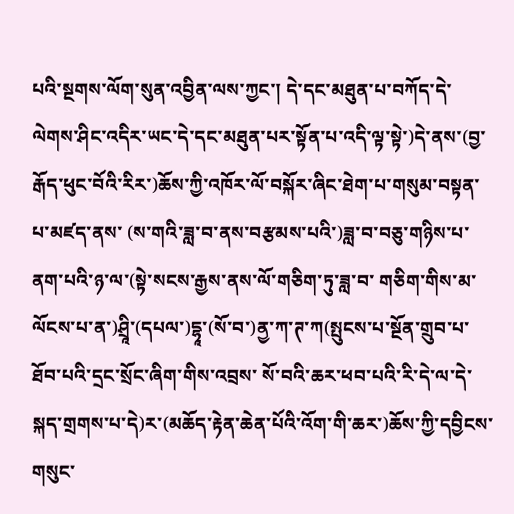པའི་སྔགས་ལོག་སུན་འབྱིན་ལས་ཀྱང་། དེ་དང་མཐུན་པ་བཀོད་དེ་ལེགས་ཤིང་འདིར་ཡང་དེ་དང་མཐུན་པར་སྟོན་པ་འདི་ལྟ་སྟེ་)དེ་ནས་(བྱ་རྒོད་ཕུང་བོའི་རིར་)ཆོས་ཀྱི་འཁོར་ལོ་བསྐོར་ཞིང་ཐེག་པ་གསུམ་བསྟན་པ་མཛད་ནས་ (ས་གའི་ཟླ་བ་ནས་བརྩམས་པའི་)ཟླ་བ་བཅུ་གཉིས་པ་ནག་པའི་ཉ་ལ་(སྟེ་སངས་རྒྱས་ནས་ལོ་གཅིག་ཏུ་ཟླ་བ་ གཅིག་གིས་མ་ལོངས་པ་ན་)ཤྲཱི་(དཔལ་)དྷཱ་(སོ་བ་)ནྱ་ཀ་ཊ་ཀ(སྤུངས་པ་སྔོན་གྲུབ་པ་ཐོབ་པའི་དྲང་སྲོང་ཞིག་གིས་འབྲས་ སོ་བའི་ཆར་ཕབ་པའི་རི་དེ་ལ་དེ་སྐད་གྲགས་པ་དེ)ར་(མཆོད་རྟེན་ཆེན་པོའི་འོག་གི་ཆར་)ཆོས་ཀྱི་དབྱིངས་གསུང་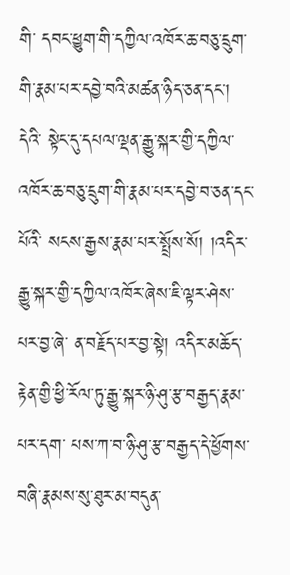གི་ དབང་ཕྱུག་གི་དཀྱིལ་འཁོར་ཆ་བཅུ་དྲུག་གི་རྣམ་པར་དབྱེ་བའི་མཚན་ཉིད་ཅན་དང་། དེའི་ སྟེང་དུ་དཔལ་ལྡན་རྒྱུ་སྐར་གྱི་དཀྱིལ་འཁོར་ཆ་བཅུ་དྲུག་གི་རྣམ་པར་དབྱེ་བ་ཅན་དང་པོའི་ སངས་རྒྱས་རྣམ་པར་སྤྲོས་སོ། །འདིར་རྒྱུ་སྐར་གྱི་དཀྱིལ་འཁོར་ཞེས་ཇི་ལྟར་ཤེས་པར་བྱ་ཞེ་ ན་བརྗོད་པར་བྱ་སྟེ། འདིར་མཆོད་རྟེན་གྱི་ཕྱི་རོལ་ཏུ་རྒྱུ་སྐར་ཉི་ཤུ་རྩ་བརྒྱད་རྣམ་པར་དག་ པས་ཀ་བ་ཉི་ཤུ་རྩ་བརྒྱད་དེ་ཕྱོགས་བཞི་རྣམས་སུ་ཐུར་མ་བདུན་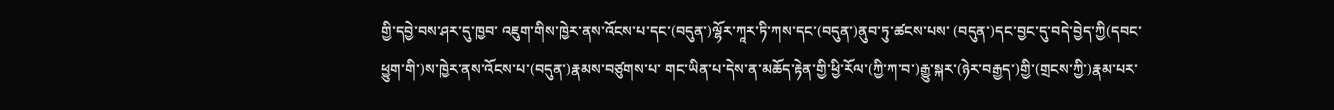གྱི་དབྱེ་བས་ཤར་དུ་ཁྱབ་ འཇུག་གིས་ཁྱེར་ནས་འོངས་པ་དང་(བདུན་)ལྷོར་ཀཱར་ཏི་ཀས་དང་(བདུན་)ནུབ་ཏུ་ཚངས་པས་ (བདུན་)དང་བྱང་དུ་བདེ་བྱེད་ཀྱི(དབང་ཕྱུག་གི་)ས་ཁྱེར་ནས་འོངས་པ་(བདུན་)རྣམས་བཙུགས་པ་ གང་ཡིན་པ་དེས་ན་མཆོད་རྟེན་གྱི་ཕྱི་རོལ་(ཀྱི་ཀ་བ་)རྒྱུ་སྐར་(ཉེར་བརྒྱད་)གྱི་(གྲངས་ཀྱི་)རྣམ་པར་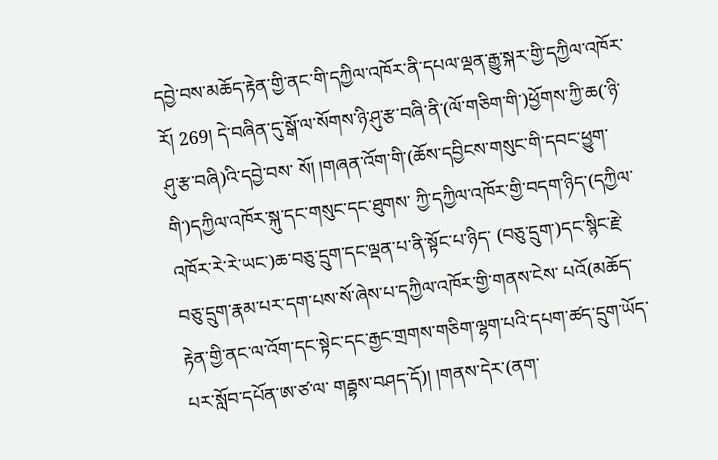དབྱེ་བས་མཆོད་རྟེན་གྱི་ནང་གི་དཀྱིལ་འཁོར་ནི་དཔལ་ལྡན་རྒྱུ་སྐར་གྱི་དཀྱིལ་འཁོར་རོ། 269། དེ་བཞིན་དུ་སྒོ་ལ་སོགས་ཉི་ཤུ་རྩ་བཞི་ནི་(ལོ་གཅིག་གི་)ཕྱོགས་ཀྱི་ཆ(་ཉི་ཤུ་རྩ་བཞི)འི་དབྱེ་བས་ སོ། །གཞན་འོག་གི་(ཆོས་དབྱིངས་གསུང་གི་དབང་ཕྱུག་གི་)དཀྱིལ་འཁོར་སྐུ་དང་གསུང་དང་ཐུགས་ ཀྱི་དཀྱིལ་འཁོར་གྱི་བདག་ཉིད་(དཀྱིལ་འཁོར་རེ་རེ་ཡང་)ཆ་བཅུ་དྲུག་དང་ལྡན་པ་ནི་སྟོང་པ་ཉིད་ (བཅུ་དྲུག་)དང་སྙིང་རྗེ་བཅུ་དྲུག་རྣམ་པར་དག་པས་སོ་ཞེས་པ་དཀྱིལ་འཁོར་གྱི་གནས་ངེས་ པའོ(མཆོད་རྟེན་གྱི་ནང་ལ་འོག་དང་སྟེང་དང་རྒྱང་གྲགས་གཅིག་ལྷག་པའི་དཔག་ཚད་དྲུག་ཡོད་པར་སློབ་དཔོན་ཨ་ཙ་ལ་ གརྦྷས་བཤད་དོ)། །གནས་དེར་(ནག་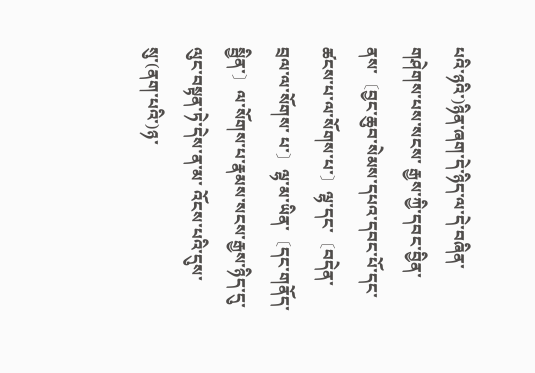པའི་ཉའི་)ཉིན་ཞག་དེ་ཉིད་ལ་དེ་བཞིན་གཤེགས་པས་སངས་ རྒྱས་ཀྱི་དབང་བྱིན་ནས་〔བྱང་ཆུབ་སེམས་དཔའ་དབང་པོ་དང་ཚངས་པ་ལ་སོགས་པ་〕ལྷ་དང་〔བདེན་བྲལ་ལ་སོགས་ པ་〕ལྷ་མ་ཡིན་〔དང་གནོད་སྦྱིན་〕ལ་སོགས་པ་རྣམས་སངས་རྒྱས་ཉིད་དུ་ལུང་བསྟན་ཏེ་དེས་ན་མ་ འོངས་པའི་དུས་སུ་(ནག་པའི་)ཉ་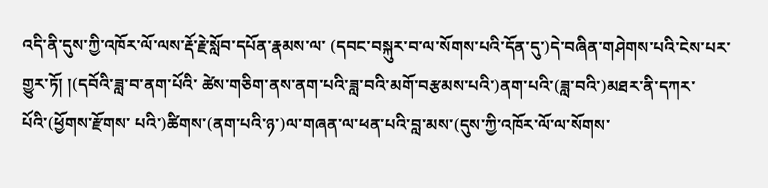འདི་ནི་དུས་ཀྱི་འཁོར་ལོ་ལས་རྡོ་རྗེ་སློབ་དཔོན་རྣམས་ལ་ (དབང་བསྐུར་བ་ལ་སོགས་པའི་དོན་དུ་)དེ་བཞིན་གཤེགས་པའི་ངེས་པར་གྱུར་ཏོ། །(དབོའི་ཟླ་བ་ནག་པོའི་ ཚེས་གཅིག་ནས་ནག་པའི་ཟླ་བའི་མགོ་བརྩམས་པའི་)ནག་པའི་(ཟླ་བའི་)མཐར་ནི་དཀར་པོའི་(ཕྱོགས་རྫོགས་ པའི་)ཚིགས་(ནག་པའི་ཉ་)ལ་གཞན་ལ་ཕན་པའི་བླ་མས་(དུས་ཀྱི་འཁོར་ལོ་ལ་སོགས་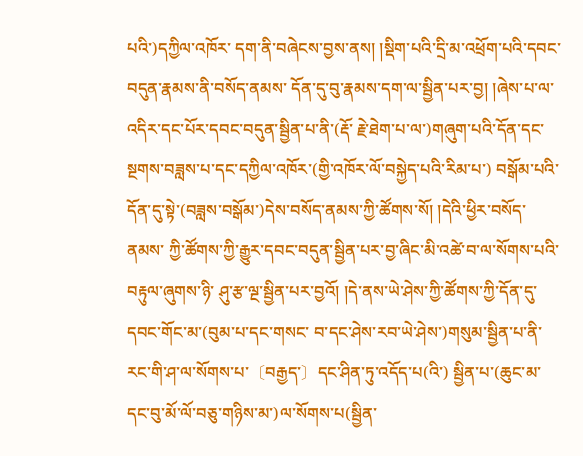པའི་)དཀྱིལ་འཁོར་ དག་ནི་བཞེངས་བྱས་ནས། །སྡིག་པའི་དྲི་མ་འཕྲོག་པའི་དབང་བདུན་རྣམས་ནི་བསོད་ནམས་ དོན་དུ་བུ་རྣམས་དག་ལ་སྦྱིན་པར་བྱ། །ཞེས་པ་ལ་འདིར་དང་པོར་དབང་བདུན་སྦྱིན་པ་ནི་(རྡོ་ རྗེ་ཐེག་པ་ལ་)གཞུག་པའི་དོན་དང་སྔགས་བཟླས་པ་དང་དཀྱིལ་འཁོར་(གྱི་འཁོར་ལོ་བསྐྱེད་པའི་རིམ་པ་) བསྒོམ་པའི་དོན་དུ་སྟེ་(བཟླས་བསྒོམ་)དེས་བསོད་ནམས་ཀྱི་ཚོགས་སོ། །དེའི་ཕྱིར་བསོད་ནམས་ ཀྱི་ཚོགས་ཀྱི་རྒྱུར་དབང་བདུན་སྦྱིན་པར་བྱ་ཞིང་མི་འཚེ་བ་ལ་སོགས་པའི་བརྟུལ་ཞུགས་ཉི་ ཤུ་རྩ་ལྔ་སྦྱིན་པར་བྱའོ། །དེ་ནས་ཡེ་ཤེས་ཀྱི་ཚོགས་ཀྱི་དོན་དུ་དབང་གོང་མ་(བུམ་པ་དང་གསང་ བ་དང་ཤེས་རབ་ཡེ་ཤེས་)གསུམ་སྦྱིན་པ་ནི་རང་གི་ཤ་ལ་སོགས་པ་〔བརྒྱད་〕དང་ཤིན་ཏུ་འདོད་པ(འི་) སྦྱིན་པ་(ཆུང་མ་དང་བུ་མོ་ལོ་བཅུ་གཉིས་མ་)ལ་སོགས་པ(སྦྱིན་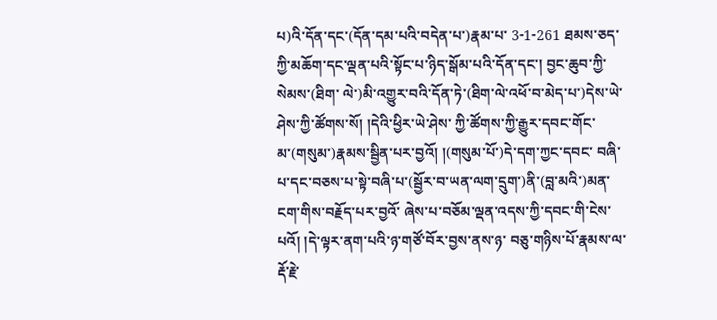པ)འི་དོན་དང་(དོན་དམ་པའི་བདེན་པ་)རྣམ་པ་ 3-1-261 ཐམས་ཅད་ཀྱི་མཆོག་དང་ལྡན་པའི་སྟོང་པ་ཉིད་སྒོམ་པའི་དོན་དང་། བྱང་ཆུབ་ཀྱི་སེམས་(ཐིག་ ལེ་)མི་འགྱུར་བའི་དོན་ཏེ་(ཐིག་ལེ་འཕོ་བ་མེད་པ་)དེས་ཡེ་ཤེས་ཀྱི་ཚོགས་སོ། །དེའི་ཕྱིར་ཡེ་ཤེས་ ཀྱི་ཚོགས་ཀྱི་རྒྱུར་དབང་གོང་མ་(གསུམ་)རྣམས་སྦྱིན་པར་བྱའོ། །(གསུམ་པོ་)དེ་དག་ཀྱང་དབང་ བཞི་པ་དང་བཅས་པ་སྟེ་བཞི་པ་(སྦྱོར་བ་ཡན་ལག་དྲུག་)ནི་(བླ་མའི་)མན་ངག་གིས་བརྗོད་པར་བྱའོ་ ཞེས་པ་བཅོམ་ལྡན་འདས་ཀྱི་དབང་གི་ངེས་པའོ། །དེ་ལྟར་ནག་པའི་ཉ་གཙོ་བོར་བྱས་ནས་ཉ་ བཅུ་གཉིས་པོ་རྣམས་ལ་རྡོ་རྗེ་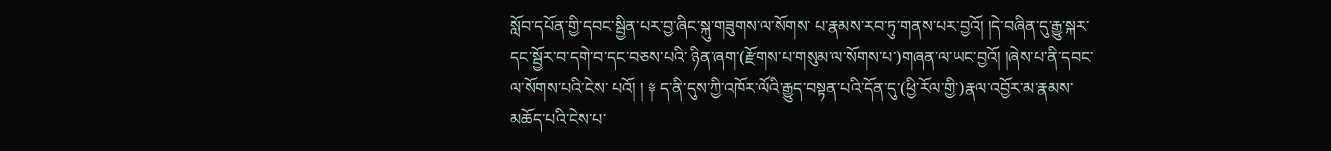སློབ་དཔོན་གྱི་དབང་སྦྱིན་པར་བྱ་ཞིང་སྐུ་གཟུགས་ལ་སོགས་ པ་རྣམས་རབ་ཏུ་གནས་པར་བྱའོ། །དེ་བཞིན་དུ་རྒྱུ་སྐར་དང་སྦྱོར་བ་དགེ་བ་དང་བཅས་པའི་ ཉིན་ཞག་(རྫོགས་པ་གསུམ་ལ་སོགས་པ་)གཞན་ལ་ཡང་བྱའོ། །ཞེས་པ་ནི་དབང་ལ་སོགས་པའི་ངེས་ པའོ། ། ༈ ད་ནི་དུས་ཀྱི་འཁོར་ལོའི་རྒྱུད་བསྟན་པའི་དོན་དུ་(ཕྱི་རོལ་གྱི་)རྣལ་འབྱོར་མ་རྣམས་ མཆོད་པའི་ངེས་པ་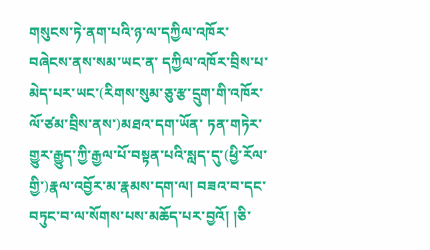གསུངས་ཏེ་ནག་པའི་ཉ་ལ་དཀྱིལ་འཁོར་བཞེངས་ནས་སམ་ཡང་ན་ དཀྱིལ་འཁོར་བྲིས་པ་མེད་པར་ཡང་(རིགས་སུམ་ཅུ་རྩ་དྲུག་གི་འཁོར་ལོ་ཙམ་བྲིས་ནས་)མཐའ་དག་ཡོན་ ཏན་གཏེར་གྱུར་རྒྱུད་ཀྱི་རྒྱལ་པོ་བསྟན་པའི་སླད་དུ་(ཕྱི་རོལ་གྱི་)རྣལ་འབྱོར་མ་རྣམས་དག་ལ། བཟའ་བ་དང་བཏུང་བ་ལ་སོགས་པས་མཆོད་པར་བྱའོ། །ཅི་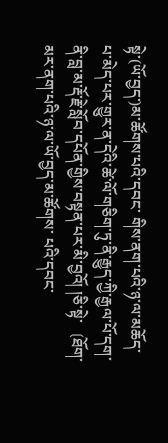སྟེ་(ཡོ་བྱད་)མ་ཚོགས་པའི་དབང་ གིས་ནག་པའི་ཉ་ལ་མཆོད་པ་མེད་པར་གྱུར་ན་དེའི་ཚེ་ལོ་གཅིག་ཏུ་ནི་རྒྱུད་ཀྱི་རྒྱལ་པོ་དག་ ནི་བླ་མ་རྡོ་རྗེ་སློབ་དཔོན་གྱིས་བསྟན་པར་མི་བྱའོ། །ཅི་སྟེ་〔ཐོག་མར་ནག་པའི་ཉ་ལ་ཡོ་བྱད་མ་ཚོགས་ པའི་དབང་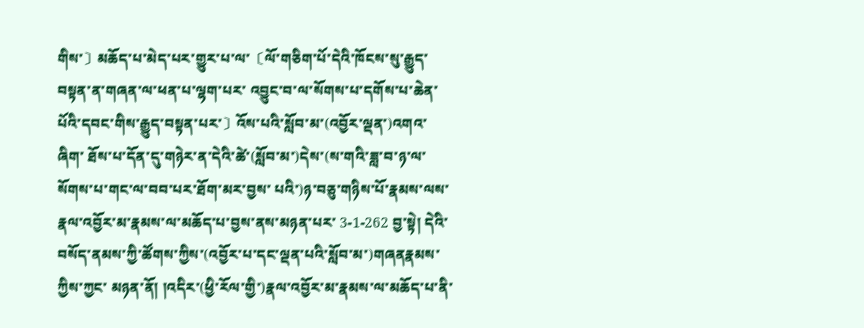གིས་〕མཆོད་པ་མེད་པར་གྱུར་པ་ལ་〔ལོ་གཅིག་པོ་དེའི་ཁོངས་སུ་རྒྱུད་བསྟན་ན་གཞན་ལ་ཕན་པ་ལྷག་པར་ འབྱུང་བ་ལ་སོགས་པ་དགོས་པ་ཆེན་པོའི་དབང་གིས་རྒྱུད་བསྟན་པར་〕འོས་པའི་སློབ་མ་(འབྱོར་ལྡན་)འགའ་ཞིག་ ཐོས་པ་དོན་དུ་གཉེར་ན་དེའི་ཚེ་(སློབ་མ་)དེས་(ས་གའི་ཟླ་བ་ཉ་ལ་སོགས་པ་གང་ལ་བབ་པར་ཐོག་མར་བྱས་ པའི་)ཉ་བཅུ་གཉིས་པོ་རྣམས་ལས་རྣལ་འབྱོར་མ་རྣམས་ལ་མཆོད་པ་བྱས་ནས་མཉན་པར་ 3-1-262 བྱ་སྟེ། དེའི་བསོད་ནམས་ཀྱི་ཚོགས་ཀྱིས་(འབྱོར་པ་དང་ལྡན་པའི་སློབ་མ་)གཞནརྣམས་ཀྱིས་ཀྱང་ མཉན་ནོ། །འདིར་(ཕྱི་རོལ་གྱི་)རྣལ་འབྱོར་མ་རྣམས་ལ་མཆོད་པ་ནི་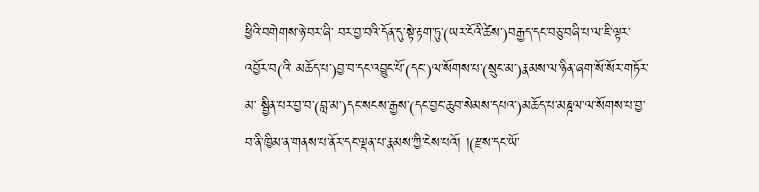ཕྱིའི་བགེགས་ཉེ་བར་ཞི་ བར་བྱ་བའི་དོན་དུ་སྟེ་རྟག་ཏུ་(ཡར་ངོའི་ཚེས་)བརྒྱད་དང་བཅུ་བཞི་པ་ལ་ཇི་ལྟར་འབྱོར་བ(འི་ མཆོད་པ་)བྱ་བ་དང་འབྱུང་པོ་(དང་)ལ་སོགས་པ་(སྲུང་མ་)རྣམས་ལ་ཉིན་ཞག་སོ་སོར་གཏོར་མ་ སྦྱིན་པར་བྱ་བ་(བླ་མ་)དང་སངས་རྒྱས་(དང་བྱང་ཆུབ་སེམས་དཔའ་)མཆོད་པ་མཎྜལ་ལ་སོགས་པ་བྱ་ བ་ནི་ཁྱིམ་ན་གནས་པ་ནོར་དང་ལྡན་པ་རྣམས་ཀྱི་ངེས་པའོ། །(རྫས་དང་ཡོ་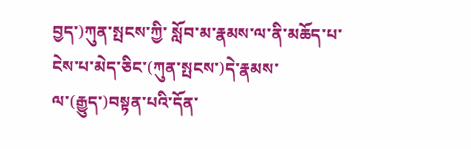བྱད་)ཀུན་སྤངས་ཀྱི་ སློབ་མ་རྣམས་ལ་ནི་མཆོད་པ་ངེས་པ་མེད་ཅིང་(ཀུན་སྤངས་)དེ་རྣམས་ལ་(རྒྱུད་)བསྟན་པའི་དོན་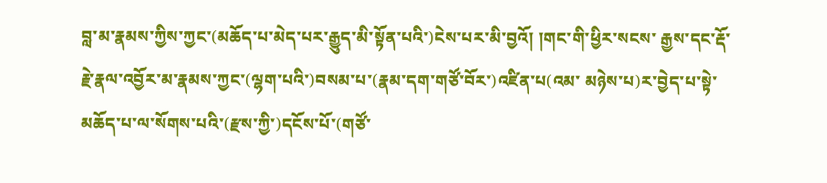བླ་མ་རྣམས་ཀྱིས་ཀྱང་(མཆོད་པ་མེད་པར་རྒྱུད་མི་སྟོན་པའི་)ངེས་པར་མི་བྱའོ། །གང་གི་ཕྱིར་སངས་ རྒྱས་དང་རྡོ་རྗེ་རྣལ་འབྱོར་མ་རྣམས་ཀྱང་(ལྷག་པའི་)བསམ་པ་(རྣམ་དག་གཙོ་བོར་)འཛིན་པ(འམ་ མཉེས་པ)ར་བྱེད་པ་སྟེ་མཆོད་པ་ལ་སོགས་པའི་(རྫས་ཀྱི་)དངོས་པོ་(གཙོ་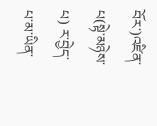བོར་)འཛིན་པ(སྟེ་མཉེས་པ) ར་བྱེད་པ་མ་ཡིན་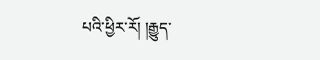པའི་ཕྱིར་རོ། །རྒྱུད་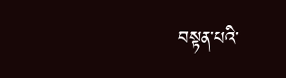བསྟན་པའི་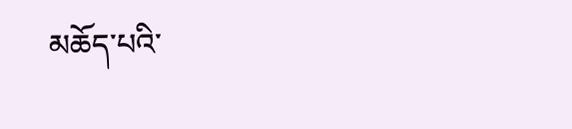མཆོད་པའི་